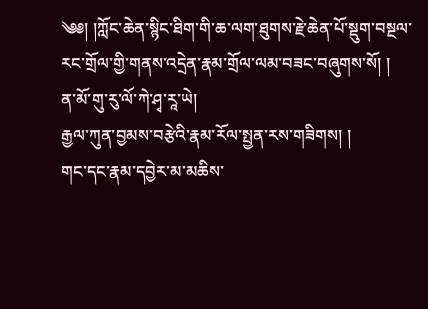༄༅། །ཀློང་ཆེན་སྙིང་ཐིག་གི་ཆ་ལག་ཐུགས་རྗེ་ཆེན་པོ་སྡུག་བསྔལ་རང་གྲོལ་གྱི་གནས་འདྲེན་རྣམ་གྲོལ་ལམ་བཟང་བཞུགས་སོ། །
ན་མོ་གུ་རུ་ལོ་ཀེ་ཤྭ་རཱ་ཡེ།
རྒྱལ་ཀུན་བྱམས་བརྩེའི་རྣམ་རོལ་སྤྱན་རས་གཟིགས། །
གང་དང་རྣམ་དབྱེར་མ་མཆིས་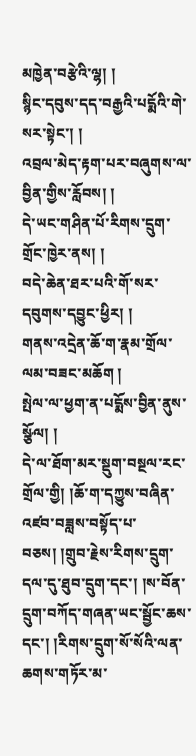མཁྱེན་བརྩེའི་ལྷ། །
སྙིང་དབུས་དད་བརྒྱའི་པདྨོའི་གེ་སར་སྟེང་། །
འབྲལ་མེད་རྟག་པར་བཞུགས་ལ་བྱིན་གྱིས་རློབས། །
དེ་ཡང་གཤིན་པོ་རིགས་དྲུག་གྲོང་ཁྱེར་ནས། །
བདེ་ཆེན་ཐར་པའི་གོ་སར་དབུགས་དབྱུང་ཕྱིར། །
གནས་འདྲེན་ཆོ་ག་རྣམ་གྲོལ་ལམ་བཟང་མཆོག །
སྤེལ་ལ་ཕྱག་ན་པདྨོས་བྱིན་ནུས་སྩོལ། །
དེ་ལ་ཐོག་མར་སྡུག་བསྔལ་རང་གྲོལ་གྱི། །ཆོ་ག་དཀྱུས་བཞིན་འཛབ་བཟླས་བསྟོད་པ་བཅས། །གྲུབ་རྗེས་རིགས་དྲུག་དལ་དུ་ཐུབ་དྲུག་དང་། །ས་བོན་དྲུག་བཀོད་གཞན་ཡང་སྦྱོང་ཆས་དང་། །རིགས་དྲུག་སོ་སོའི་ལན་ཆགས་གཏོར་མ་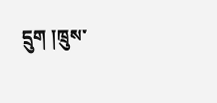དྲུག །ཁྲུས་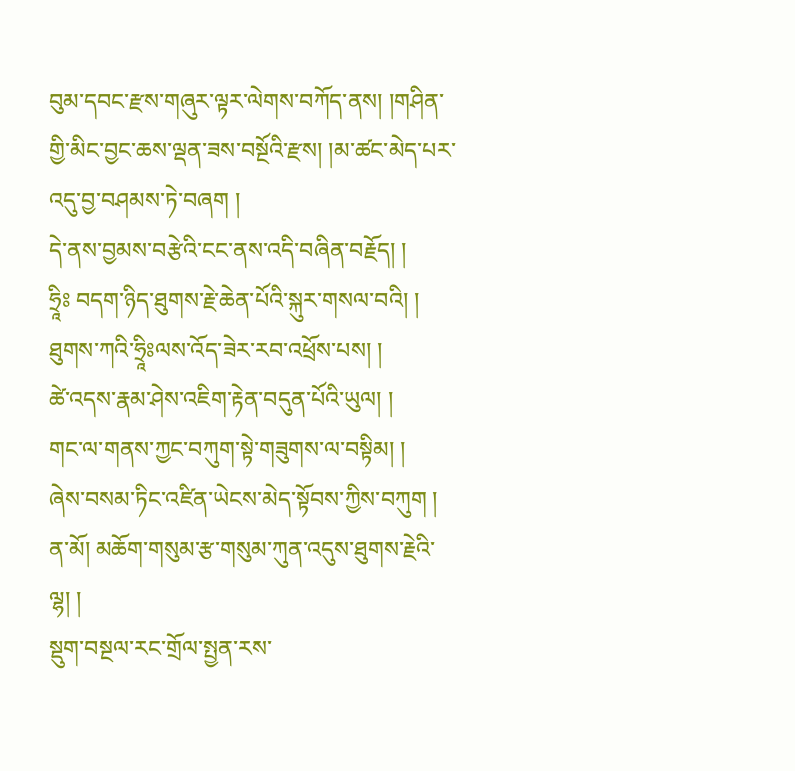བུམ་དབང་རྫས་གཞུར་ལྟར་ལེགས་བཀོད་ནས། །གཤིན་གྱི་མིང་བྱང་ཆས་ལྡན་ཟས་བསྔོའི་རྫས། །མ་ཚང་མེད་པར་འདུ་བྱ་བཤམས་ཏེ་བཞག །
དེ་ནས་བྱམས་བརྩེའི་ངང་ནས་འདི་བཞིན་བརྗོད། །
ཧྲཱིཿ བདག་ཉིད་ཐུགས་རྗེ་ཆེན་པོའི་སྐུར་གསལ་བའི། །
ཐུགས་ཀའི་ཧྲཱིཿལས་འོད་ཟེར་རབ་འཕྲོས་པས། །
ཚེ་འདས་རྣམ་ཤེས་འཇིག་རྟེན་བདུན་པོའི་ཡུལ། །
གང་ལ་གནས་ཀྱང་བཀུག་སྟེ་གཟུགས་ལ་བསྟིམ། །
ཞེས་བསམ་ཏིང་འཛིན་ཡེངས་མེད་སྟོབས་ཀྱིས་བཀུག །
ན་མོ། མཆོག་གསུམ་རྩ་གསུམ་ཀུན་འདུས་ཐུགས་རྗེའི་ལྷ། །
སྡུག་བསྔལ་རང་གྲོལ་སྤྱན་རས་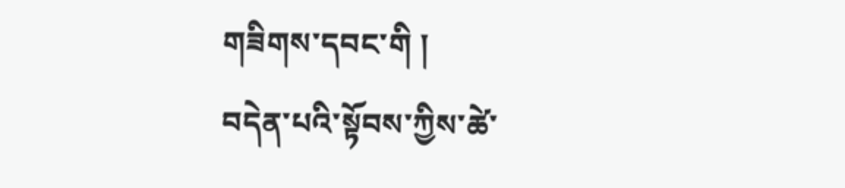གཟིགས་དབང་གི །
བདེན་པའི་སྟོབས་ཀྱིས་ཚེ་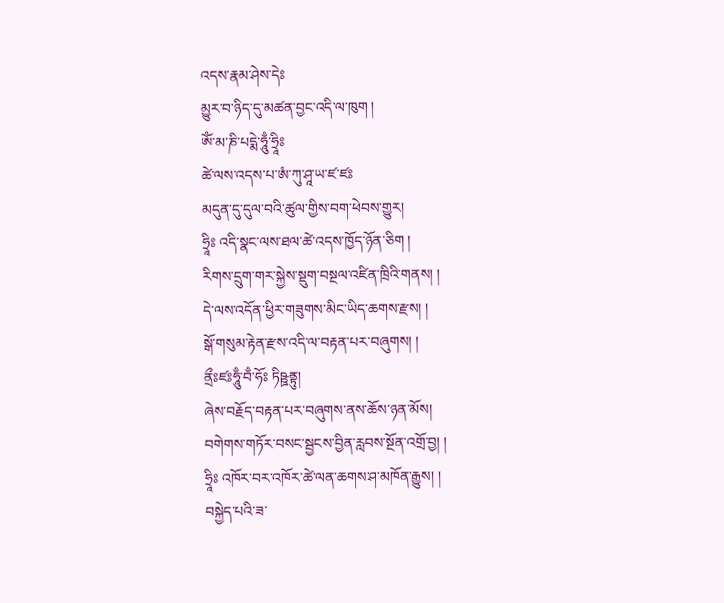འདས་རྣམ་ཤེས་དེཿ
མྱུར་བ་ཉིད་དུ་མཚན་བྱང་འདི་ལ་ཁུག །
ཨོཾ་མ་ཎི་པདྨེ་ཧཱུྃ་ཧྲཱིཿ
ཚེ་ལས་འདས་པ་ཨཾ་ཀུ་ཤཱ་ཡ་ཛ་ཛཿ
མདུན་དུ་དུལ་བའི་ཚུལ་གྱིས་བག་ཕེབས་གྱུར།
ཧྲཱིཿ འདི་སྣང་ལས་ཐལ་ཚེ་འདས་ཁྱོད་ཉོན་ཅིག །
རིགས་དྲུག་གར་སྐྱེས་སྡུག་བསྔལ་འཛིན་ཁྲིའི་གནས། །
དེ་ལས་འདོན་ཕྱིར་གཟུགས་མིང་ཡིད་ཆགས་རྫས། །
སྒོ་གསུམ་རྟེན་རྫས་འདི་ལ་བརྟན་པར་བཞུགས། །
ནྲྀཿཛཿཧཱུྃ་བྃ་ཧོཿ ཏིཥྛནྟུ།
ཞེས་བརྗོད་བརྟན་པར་བཞུགས་ནས་ཆོས་ཉན་མོས།
བགེགས་གཏོར་བསང་སྦྱངས་བྱིན་རླབས་སྔོན་འགྲོ་བྱ། །
ཧྲཱིཿ འཁོར་བར་འཁོར་ཚེ་ལན་ཆགས་ཤ་མཁོན་རྒྱུས། །
བསྐྱེད་པའི་ཟ་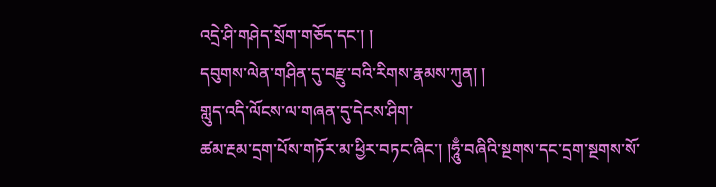འདྲེ་ཤི་གཤེད་སྲོག་གཅོད་དང་། །
དབུགས་ལེན་གཤིན་དུ་བརྫུ་བའི་རིགས་རྣམས་ཀུན། །
གླུད་འདི་ལོངས་ལ་གཞན་དུ་དེངས་ཤིག་
ཚམ་རྔམ་དྲག་པོས་གཏོར་མ་ཕྱིར་བཏང་ཞིང་། །ཧཱུྃ་བཞིའི་སྔགས་དང་དྲག་སྔགས་སོ་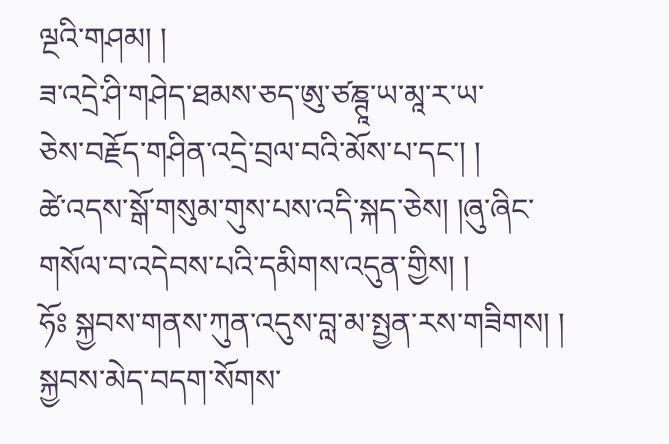ལྔའི་གཤམ། །
ཟ་འདྲེ་ཤི་གཤེད་ཐམས་ཅད་ཨུ་ཙཎྚཱ་ཡ་མཱ་ར་ཡ་
ཅེས་བརྗོད་གཤིན་འདྲེ་བྲལ་བའི་མོས་པ་དང་། །
ཚེ་འདས་སྒོ་གསུམ་གུས་པས་འདི་སྐད་ཅེས། །ཞུ་ཞིང་གསོལ་བ་འདེབས་པའི་དམིགས་འདུན་གྱིས། །
ཧོཿ སྐྱབས་གནས་ཀུན་འདུས་བླ་མ་སྤྱན་རས་གཟིགས། །
སྐྱབས་མེད་བདག་སོགས་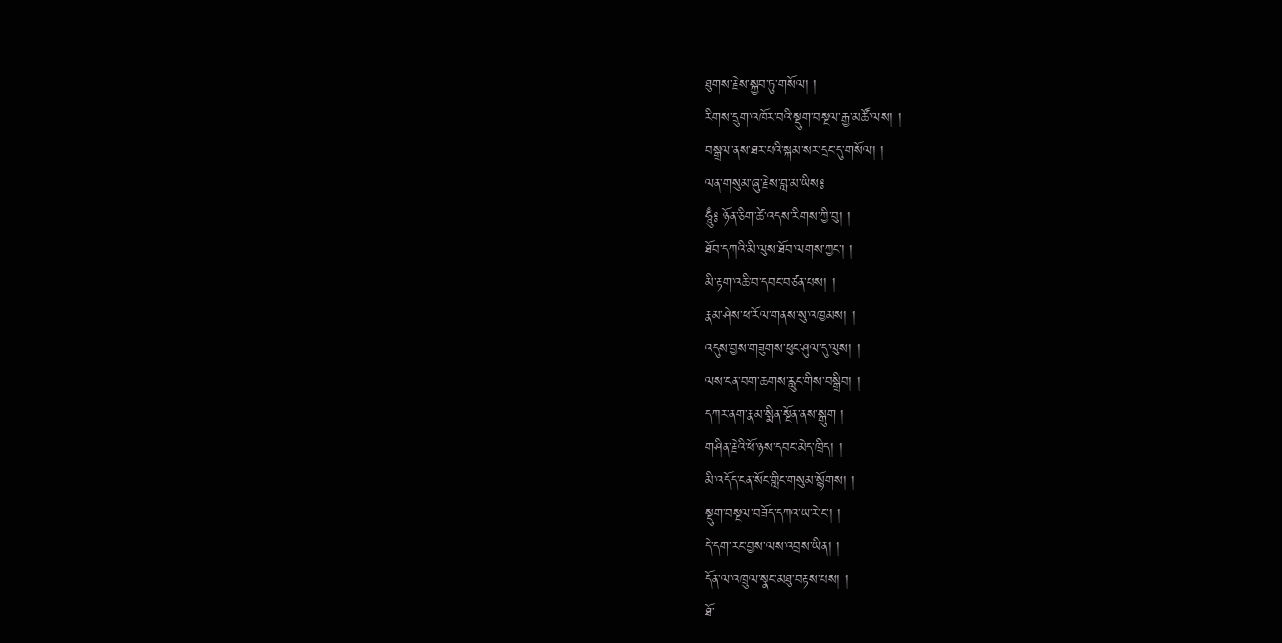ཐུགས་རྗེས་སྐྱབ་ཏུ་གསོལ། །
རིགས་དྲུག་འཁོར་བའི་སྡུག་བསྔལ་རྒྱ་མཚོ་ལས། །
བསྒྲལ་ནས་ཐར་པའི་སྐམ་སར་དྲང་དུ་གསོལ། །
ལན་གསུམ་ཞུ་རྗེས་བླ་མ་ཡིས༔
ཧཱུྃ༔ ཉོན་ཅིག་ཚེ་འདས་རིགས་ཀྱི་བུ། །
ཐོབ་དཀའི་མི་ལུས་ཐོབ་ལགས་ཀྱང་། །
མི་རྟག་འཆི་བ་དབང་བཙན་པས། །
རྣམ་ཤེས་ཕ་རོལ་གནས་སུ་འཁྱམས། །
འདུས་བྱས་གཟུགས་ཕུང་ཤུལ་དུ་ལུས། །
ལས་ངན་བག་ཆགས་རླུང་གིས་བསྒྲིབ། །
དཀར་ནག་རྣམ་སྨིན་སྔོན་ནས་སྒུག །
གཤིན་རྗེའི་ཕོ་ཉས་དབང་མེད་ཁྲིད། །
མི་འདོད་ངན་སོང་གླིང་གསུམ་སྙོགས། །
སྡུག་བསྔལ་བཟོད་དཀའ་ཡ་རེ་ང་། །
དེ་དག་རང་བྱས་ལས་འབྲས་ཡིན། །
དོན་ལ་འཁྲུལ་སྣང་མཐུ་བརྟས་པས། །
ཐོ་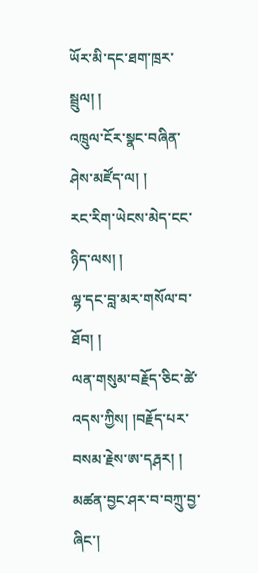ཡོར་མི་དང་ཐག་ཁྲར་སྦྲུལ། །
འཁྲུལ་ངོར་སྣང་བཞིན་ཤེས་མཛོད་ལ། །
རང་རིག་ཡེངས་མེད་ངང་ཉིད་ལས། །
ལྷ་དང་བླ་མར་གསོལ་བ་ཐོབ། །
ལན་གསུམ་བརྗོད་ཅིང་ཚེ་འདས་ཀྱིས། །བརྗོད་པར་བསམ་རྗེས་ཨ་དརྴར། །
མཚན་བྱང་ཤར་བ་བཀྲུ་བྱ་ཞིང་།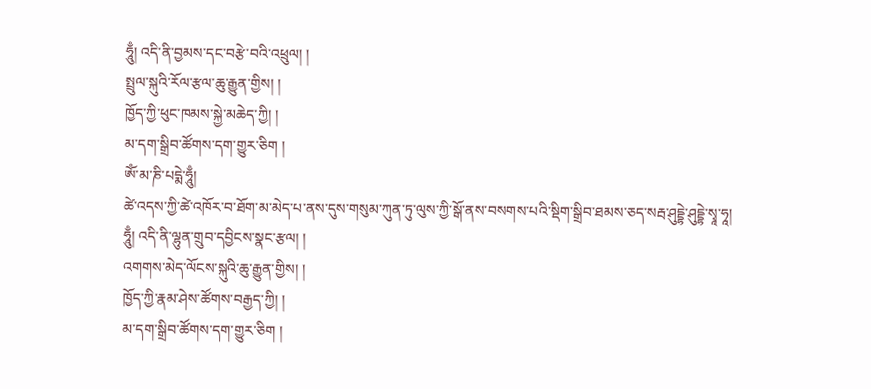ཧཱུྃ། འདི་ནི་བྱམས་དང་བརྩེ་བའི་འཕྲུལ། །
སྤྲུལ་སྐུའི་རོལ་རྩལ་ཆུ་རྒྱུན་གྱིས། །
ཁྱོད་ཀྱི་ཕུང་ཁམས་སྐྱེ་མཆེད་ཀྱི། །
མ་དག་སྒྲིབ་ཚོགས་དག་གྱུར་ཅིག །
ཨོཾ་མ་ཎི་པདྨེ་ཧཱུྃ།
ཚེ་འདས་ཀྱི་ཚེ་འཁོར་བ་ཐོག་མ་མེད་པ་ནས་དུས་གསུམ་ཀུན་ཏུ་ལུས་ཀྱི་སྒོ་ནས་བསགས་པའི་སྡིག་སྒྲིབ་ཐམས་ཅད་སརྦ་ཤུདྡྷེ་ཤུདྡྷེ་སྭཱ་ཧཱ།
ཧཱུྃ། འདི་ནི་ལྷུན་གྲུབ་དབྱིངས་སྣང་རྩལ། །
འགགས་མེད་ལོངས་སྐུའི་ཆུ་རྒྱུན་གྱིས། །
ཁྱོད་ཀྱི་རྣམ་ཤེས་ཚོགས་བརྒྱད་ཀྱི། །
མ་དག་སྒྲིབ་ཚོགས་དག་གྱུར་ཅིག །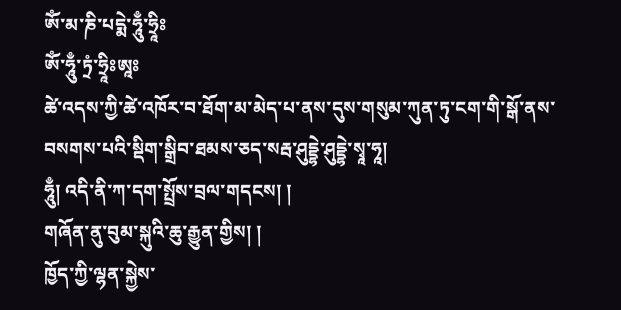ཨོཾ་མ་ཎི་པདྨེ་ཧཱུྃ་ཧྲཱིཿ
ཨོཾ་ཧཱུྃ་ཏྲཾ་ཧྲཱིཿཨཱཿ
ཚེ་འདས་ཀྱི་ཚེ་འཁོར་བ་ཐོག་མ་མེད་པ་ནས་དུས་གསུམ་ཀུན་ཏུ་ངག་གི་སྒོ་ནས་བསགས་པའི་སྡིག་སྒྲིབ་ཐམས་ཅད་སརྦ་ཤུདྡྷེ་ཤུདྡྷེ་སྭཱ་ཧཱ།
ཧཱུྃ། འདི་ནི་ཀ་དག་སྤྲོས་བྲལ་གདངས། །
གཞོན་ནུ་བུམ་སྐུའི་ཆུ་རྒྱུན་གྱིས། །
ཁྱོད་ཀྱི་ལྷན་སྐྱེས་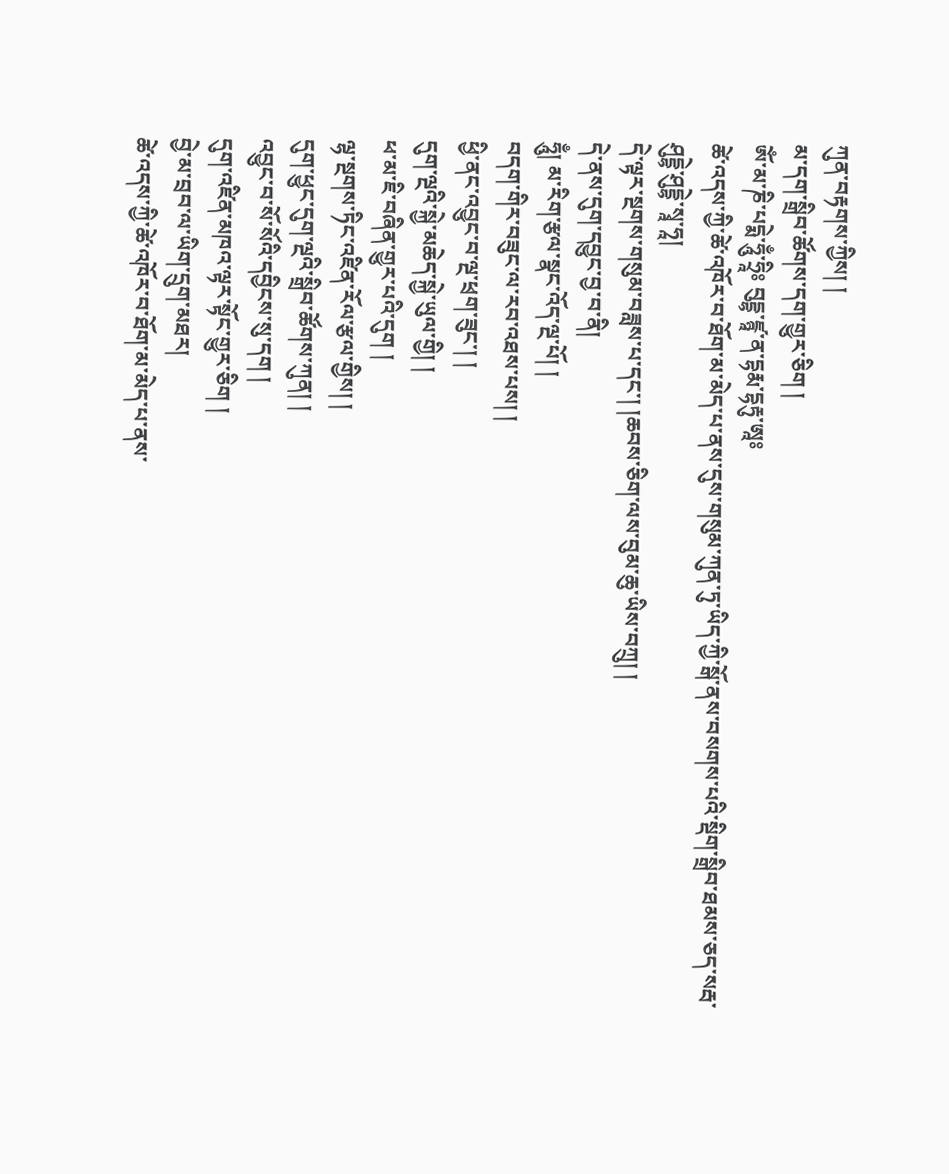ཀུན་བརྟགས་ཀྱིས། །
མ་དག་སྒྲིབ་ཚོགས་དག་གྱུར་ཅིག །
ཨོཾ་མ་ཎི་པདྨེ་ཧཱུྃ་ཧྲཱིཿ བུདྡྷ་ཛྙཱ་ན་དྷརྨ་དྷརྟུ་ཨཱཿ
ཚེ་འདས་ཀྱི་ཚེ་འཁོར་བ་ཐོག་མ་མེད་པ་ནས་དུས་གསུམ་ཀུན་ཏུ་ཡིད་ཀྱི་སྒོ་ནས་བསགས་པའི་སྡིག་སྒྲིབ་ཐམས་ཅད་སརྦ་ཤུདྡྷེ་ཤུདྡྷེ་སྭཱ་ཧཱ།
དེ་ལྟར་སྔགས་གསུམ་བཟླས་པ་དང་། །ཆབས་ཅིག་ལས་བུམ་ཆུ་ཡིས་བཀྲུ། །
དེ་ནས་དུག་དབྱུང་བྱ་བ་ནི།
ཧཱུྃ། མ་རིག་རྩལ་སྣང་འོད་ལྔ་པོ། །
བདག་གིར་བཟུང་ལ་རབ་འཐས་པས། །
ཕྱི་ནང་འབྱུང་བ་ལྔ་ཕྲག་ཟུང་། །
དུག་ལྔའི་སྐྱེ་མཆེད་སྐྱེ་ཡུལ་གྱི། །
ཕ་མ་ཇི་བཞིན་གྱུར་པའི་དུག །
ལྷ་སྔགས་ཏིང་འཛིན་རོལ་རྩལ་གྱིས། །
དུག་ཕྱུང་དུག་ལྔའི་སྒྲིབ་ཚོགས་ཀུན། །
འབྱུང་བ་སོ་སོའི་དབྱིངས་སུ་དག །
དུག་འཛིན་མཁའ་ལྟར་སྟོང་གྱུར་ཅིག །
བྱེ་མ་བྲབ་ལ་ཡིག་དྲུག་མཐར།
ཚེ་འདས་ཀྱི་ཚེ་འཁོར་བ་ཐོག་མ་མེད་པ་ནས་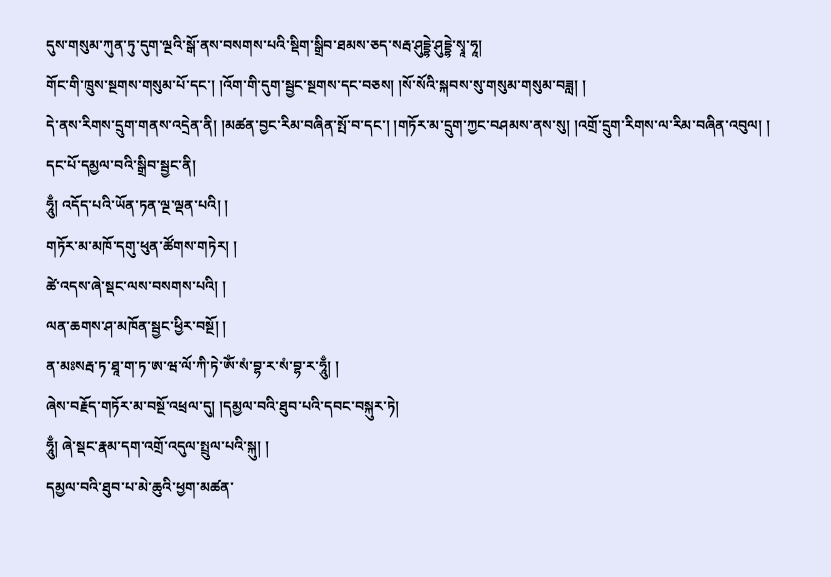དུས་གསུམ་ཀུན་ཏུ་དུག་ལྔའི་སྒོ་ནས་བསགས་པའི་སྡིག་སྒྲིབ་ཐམས་ཅད་སརྦ་ཤུདྡྷེ་ཤུདྡྷེ་སྭཱ་ཧཱ།
གོང་གི་ཁྲུས་སྔགས་གསུམ་པོ་དང་། །འོག་གི་དུག་སྦྱང་སྔགས་དང་བཅས། །སོ་སོའི་སྐབས་སུ་གསུམ་གསུམ་བཟླ། །
དེ་ནས་རིགས་དྲུག་གནས་འདྲེན་ནི། །མཚན་བྱང་རིམ་བཞིན་སྤོ་བ་དང་། །གཏོར་མ་དྲུག་ཀྱང་བཤམས་ནས་སུ། །འགྲོ་དྲུག་རིགས་ལ་རིམ་བཞིན་འབུལ། །
དང་པོ་དམྱལ་བའི་སྒྲིབ་སྦྱང་ནི།
ཧཱུྃ། འདོད་པའི་ཡོན་ཏན་ལྔ་ལྡན་པའི། །
གཏོར་མ་མཁོ་དགུ་ཕུན་ཚོགས་གཏེར། །
ཚེ་འདས་ཞེ་སྡང་ལས་བསགས་པའི། །
ལན་ཆགས་ཤ་མཁོན་སྦྱང་ཕྱིར་བསྔོ། །
ན་མཿསརྦ་ཏ་ཐཱ་ག་ཏ་ཨ་ཝ་ལོ་ཀི་ཏེ་ཨོཾ་སཾ་བྷ་ར་སཾ་བྷ་ར་ཧཱུྃ། །
ཞེས་བརྗོད་གཏོར་མ་བསྔོ་འཕྲལ་དུ། །དམྱལ་བའི་ཐུབ་པའི་དབང་བསྐུར་ཏེ།
ཧཱུྃ། ཞེ་སྡང་རྣམ་དག་འགྲོ་འདུལ་སྤྲུལ་པའི་སྐུ། །
དམྱལ་བའི་ཐུབ་པ་མེ་ཆུའི་ཕྱག་མཚན་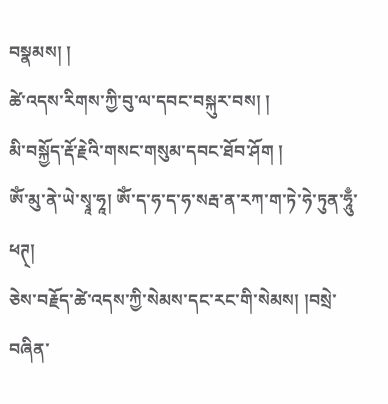བསྣམས། །
ཚེ་འདས་རིགས་ཀྱི་བུ་ལ་དབང་བསྐུར་བས། །
མི་བསྐྱོད་རྡོ་རྗེའི་གསང་གསུམ་དབང་ཐོབ་ཤོག །
ཨོཾ་མུ་ནེ་ཡེ་སྭཱ་ཧཱ། ཨོཾ་ད་ཧ་ད་ཧ་སརྦ་ན་རཀ་ག་ཏེ་ཧེ་ཏུན་ཧཱུྃ་ཕཊ྄།
ཅེས་བརྗོད་ཚེ་འདས་ཀྱི་སེམས་དང་རང་གི་སེམས། །བསྲེ་བཞིན་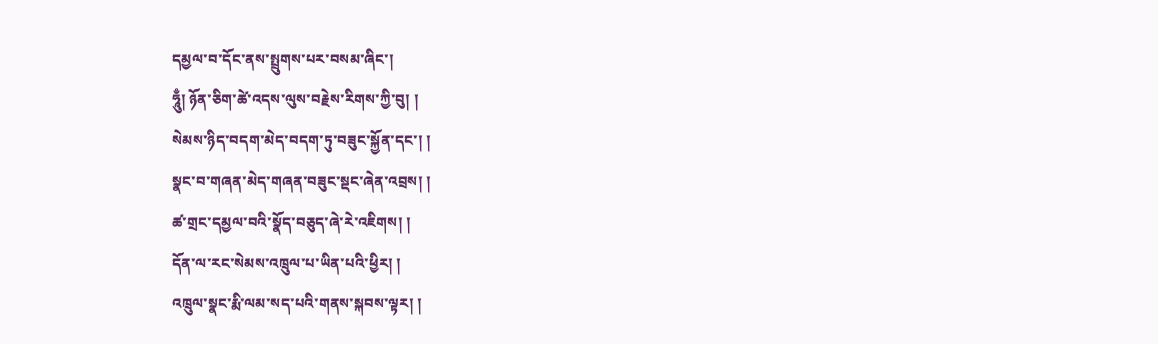དམྱལ་བ་དོང་ནས་སྤྲུགས་པར་བསམ་ཞིང་།
ཧཱུྃ། ཉོན་ཅིག་ཚེ་འདས་ལུས་བརྗེས་རིགས་ཀྱི་བུ། །
སེམས་ཉིད་བདག་མེད་བདག་ཏུ་བཟུང་སྐྱོན་དང་། །
སྣང་བ་གཞན་མེད་གཞན་བཟུང་སྡང་ཞེན་འབྲས། །
ཚ་གྲང་དམྱལ་བའི་སྣོད་བཅུད་ཞེ་རེ་འཇིགས། །
དོན་ལ་རང་སེམས་འཁྲུལ་པ་ཡིན་པའི་ཕྱིར། །
འཁྲུལ་སྣང་རྨི་ལམ་སད་པའི་གནས་སྐབས་ལྟར། །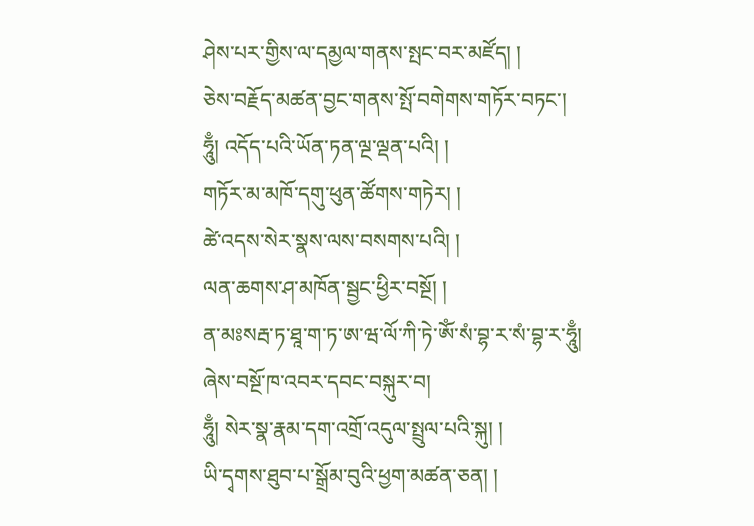ཤེས་པར་གྱིས་ལ་དམྱལ་གནས་སྤང་བར་མཛོད། །
ཅེས་བརྗོད་མཚན་བྱང་གནས་སྤོ་བགེགས་གཏོར་བཏང་།
ཧཱུྃ། འདོད་པའི་ཡོན་ཏན་ལྔ་ལྡན་པའི། །
གཏོར་མ་མཁོ་དགུ་ཕུན་ཚོགས་གཏེར། །
ཚེ་འདས་སེར་སྣས་ལས་བསགས་པའི། །
ལན་ཆགས་ཤ་མཁོན་སྦྱང་ཕྱིར་བསྔོ། །
ན་མཿསརྦ་ཏ་ཐཱ་ག་ཏ་ཨ་ཝ་ལོ་ཀི་ཏེ་ཨོཾ་སཾ་བྷ་ར་སཾ་བྷ་ར་ཧཱུྃ།
ཞེས་བསྔོ་ཁ་འབར་དབང་བསྐུར་བ།
ཧཱུྃ། སེར་སྣ་རྣམ་དག་འགྲོ་འདུལ་སྤྲུལ་པའི་སྐུ། །
ཡི་དྭགས་ཐུབ་པ་སྒྲོམ་བུའི་ཕྱག་མཚན་ཅན། །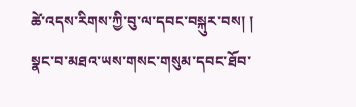ཚེ་འདས་རིགས་ཀྱི་བུ་ལ་དབང་བསྐུར་བས། །
སྣང་བ་མཐའ་ཡས་གསང་གསུམ་དབང་ཐོབ་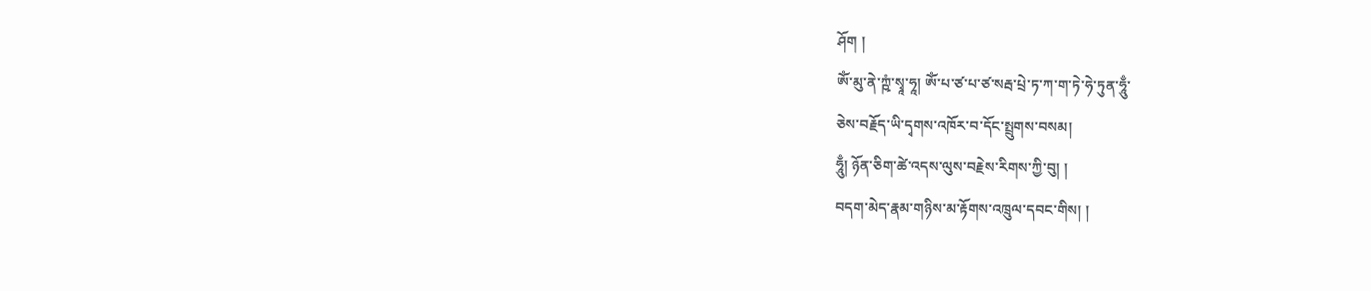ཤོག །
ཨོཾ་མུ་ནེ་ཀྵཾ་སྭཱ་ཧཱ། ཨོཾ་པ་ཙ་པ་ཙ་སརྦ་པྲེ་ཏ་ཀ་ག་ཏེ་ཧེ་ཏུན་ཧཱུྃ་
ཅེས་བརྗོད་ཡི་དྭགས་འཁོར་བ་དོང་སྤྲུགས་བསམ།
ཧཱུྃ། ཉོན་ཅིག་ཚེ་འདས་ལུས་བརྗེས་རིགས་ཀྱི་བུ། །
བདག་མེད་རྣམ་གཉིས་མ་རྟོགས་འཁྲུལ་དབང་གིས། །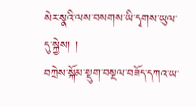སེར་སྣའི་ལས་བསགས་ཡི་དྭགས་ཡུལ་དུ་སྐྱེས། །
བཀྲེས་སྐོམ་སྡུག་བསྔལ་བཟོད་དཀའ་ཡ་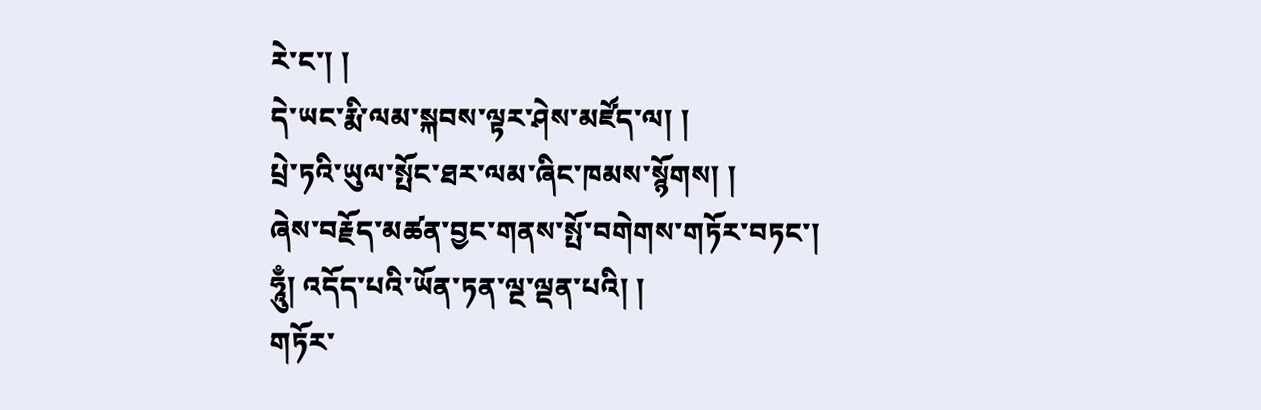རེ་ང་། །
དེ་ཡང་རྨི་ལམ་སྐབས་ལྟར་ཤེས་མཛོད་ལ། །
པྲེ་ཏའི་ཡུལ་སྤོང་ཐར་ལམ་ཞིང་ཁམས་སྙོགས། །
ཞེས་བརྗོད་མཚན་བྱང་གནས་སྤོ་བགེགས་གཏོར་བཏང་།
ཧཱུྃ། འདོད་པའི་ཡོན་ཏན་ལྔ་ལྡན་པའི། །
གཏོར་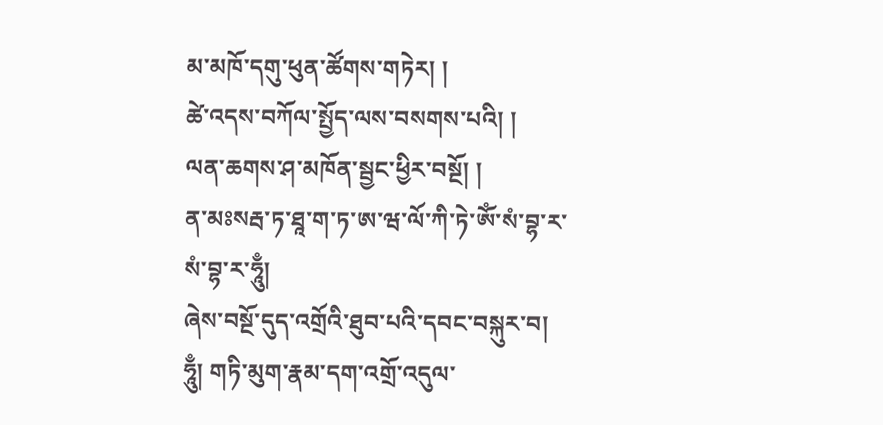མ་མཁོ་དགུ་ཕུན་ཚོགས་གཏེར། །
ཚེ་འདས་བཀོལ་སྤྱོད་ལས་བསགས་པའི། །
ལན་ཆགས་ཤ་མཁོན་སྦྱང་ཕྱིར་བསྔོ། །
ན་མཿསརྦ་ཏ་ཐཱ་ག་ཏ་ཨ་ཝ་ལོ་ཀི་ཏེ་ཨོཾ་སཾ་བྷ་ར་སཾ་བྷ་ར་ཧཱུྃ།
ཞེས་བསྔོ་དུད་འགྲོའི་ཐུབ་པའི་དབང་བསྐུར་བ།
ཧཱུྃ། གཏི་མུག་རྣམ་དག་འགྲོ་འདུལ་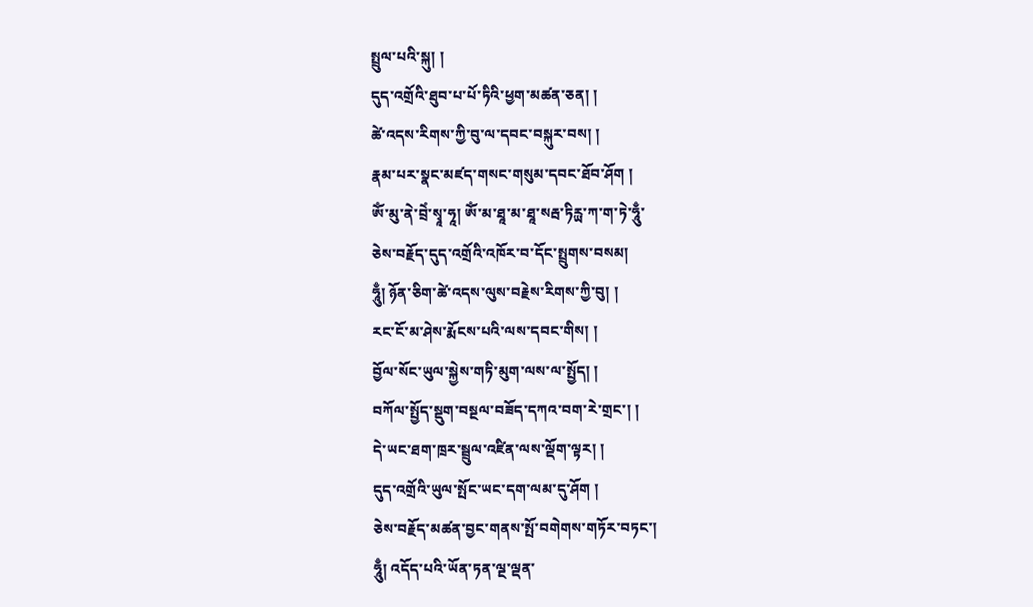སྤྲུལ་པའི་སྐུ། །
དུད་འགྲོའི་ཐུབ་པ་པོ་ཏིའི་ཕྱག་མཚན་ཅན། །
ཚེ་འདས་རིགས་ཀྱི་བུ་ལ་དབང་བསྐུར་བས། །
རྣམ་པར་སྣང་མཛད་གསང་གསུམ་དབང་ཐོབ་ཤོག །
ཨོཾ་མུ་ནེ་བྲེཾ་སྭཱ་ཧཱ། ཨོཾ་མ་ཐཱ་མ་ཐཱ་སརྦ་ཏིརྻ་ཀ་ག་ཏེ་ཧཱུྃ་
ཅེས་བརྗོད་དུད་འགྲོའི་འཁོར་བ་དོང་སྤྲུགས་བསམ།
ཧཱུྃ། ཉོན་ཅིག་ཚེ་འདས་ལུས་བརྗེས་རིགས་ཀྱི་བུ། །
རང་ངོ་མ་ཤེས་རྨོངས་པའི་ལས་དབང་གིས། །
བྱོལ་སོང་ཡུལ་སྐྱེས་གཏི་མུག་ལས་ལ་སྤྱོད། །
བཀོལ་སྤྱོད་སྡུག་བསྔལ་བཟོད་དཀའ་བག་རེ་གྲང་། །
དེ་ཡང་ཐག་ཁྲར་སྦྲུལ་འཛིན་ལས་ལྡོག་ལྟར། །
དུད་འགྲོའི་ཡུལ་སྤོང་ཡང་དག་ལམ་དུ་ཤོག །
ཅེས་བརྗོད་མཚན་བྱང་གནས་སྤོ་བགེགས་གཏོར་བཏང་།
ཧཱུྃ། འདོད་པའི་ཡོན་ཏན་ལྔ་ལྡན་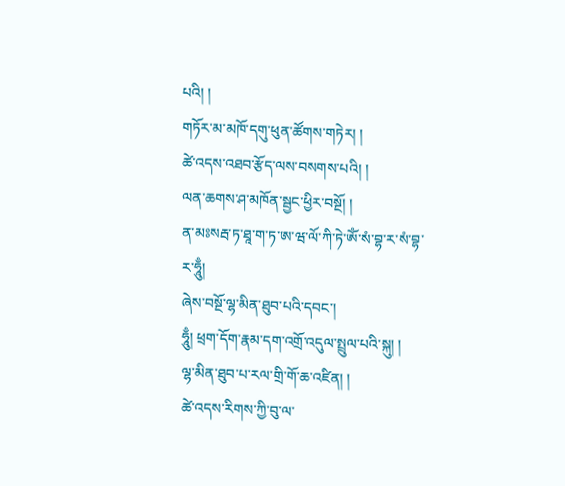པའི། །
གཏོར་མ་མཁོ་དགུ་ཕུན་ཚོགས་གཏེར། །
ཚེ་འདས་འཐབ་རྩོད་ལས་བསགས་པའི། །
ལན་ཆགས་ཤ་མཁོན་སྦྱང་ཕྱིར་བསྔོ། །
ན་མཿསརྦ་ཏ་ཐཱ་ག་ཏ་ཨ་ཝ་ལོ་ཀི་ཏེ་ཨོཾ་སཾ་བྷ་ར་སཾ་བྷ་ར་ཧཱུྃ།
ཞེས་བསྔོ་ལྷ་མིན་ཐུབ་པའི་དབང་།
ཧཱུྃ། ཕྲག་དོག་རྣམ་དག་འགྲོ་འདུལ་སྤྲུལ་པའི་སྐུ། །
ལྷ་མིན་ཐུབ་པ་རལ་གྲི་གོ་ཆ་འཛིན། །
ཚེ་འདས་རིགས་ཀྱི་བུ་ལ་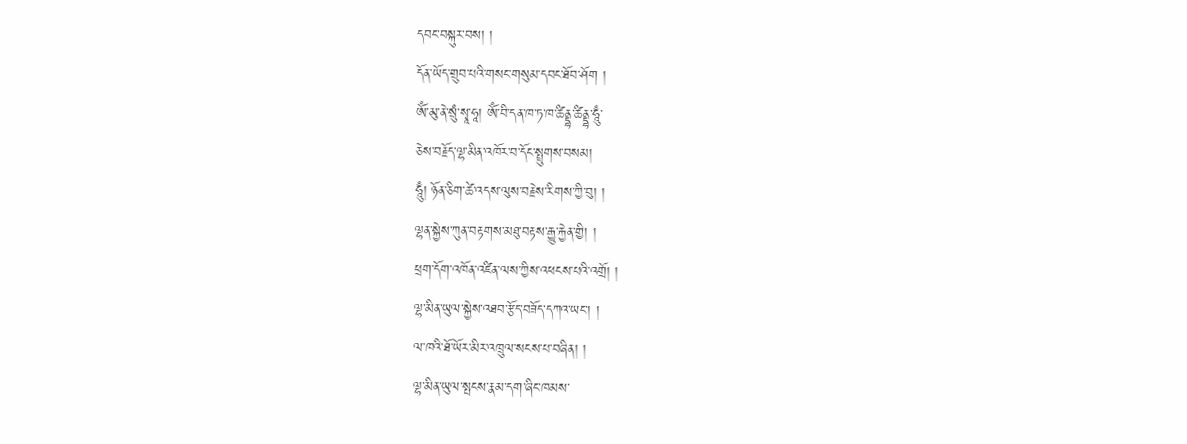དབང་བསྐུར་བས། །
དོན་ཡོད་གྲུབ་པའི་གསང་གསུམ་དབང་ཐོབ་ཤོག །
ཨོཾ་མུ་ནེ་སྲུཾ་སྭཱ་ཧཱ། ཨོཾ་བི་དན་ཁ་ཏ་ཁ་ཚིནྡྷ་ཚིནྡྷ་ཧཱུྃ་
ཅེས་བརྗོད་ལྷ་མིན་འཁོར་བ་དོང་སྤྲུགས་བསམ།
ཧཱུྃ། ཉོན་ཅིག་ཚེ་འདས་ལུས་བརྗེས་རིགས་ཀྱི་བུ། །
ལྷན་སྐྱེས་ཀུན་བརྟགས་མཐུ་བརྟས་རྒྱུ་རྐྱེན་གྱི། །
ཕྲག་དོག་འཁོན་འཛིན་ལས་ཀྱིས་འཕངས་པའི་འགྲོ། །
ལྷ་མིན་ཡུལ་སྐྱེས་འཐབ་རྩོད་བཟོད་དཀའ་ཡང་། །
ལ་ཁའི་ཐོ་ཡོར་མིར་འཁྲུལ་སངས་པ་བཞིན། །
ལྷ་མིན་ཡུལ་སྤངས་རྣམ་དག་ཞིང་ཁམས་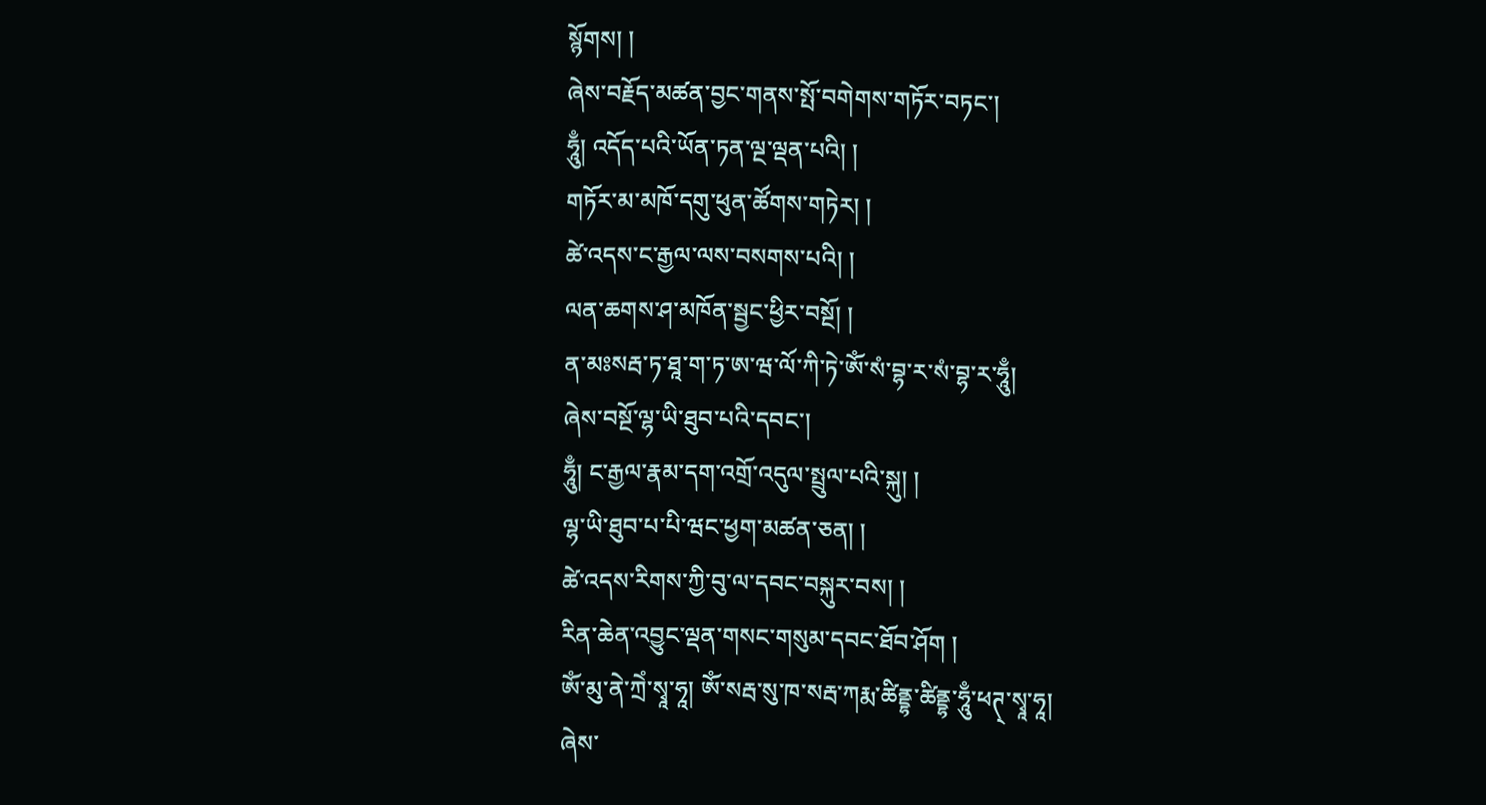སྙོགས། །
ཞེས་བརྗོད་མཚན་བྱང་གནས་སྤོ་བགེགས་གཏོར་བཏང་།
ཧཱུྃ། འདོད་པའི་ཡོན་ཏན་ལྔ་ལྡན་པའི། །
གཏོར་མ་མཁོ་དགུ་ཕུན་ཚོགས་གཏེར། །
ཚེ་འདས་ང་རྒྱལ་ལས་བསགས་པའི། །
ལན་ཆགས་ཤ་མཁོན་སྦྱང་ཕྱིར་བསྔོ། །
ན་མཿསརྦ་ཏ་ཐཱ་ག་ཏ་ཨ་ཝ་ལོ་ཀི་ཏེ་ཨོཾ་སཾ་བྷ་ར་སཾ་བྷ་ར་ཧཱུྃ།
ཞེས་བསྔོ་ལྷ་ཡི་ཐུབ་པའི་དབང་།
ཧཱུྃ། ང་རྒྱལ་རྣམ་དག་འགྲོ་འདུལ་སྤྲུལ་པའི་སྐུ། །
ལྷ་ཡི་ཐུབ་པ་པི་ཝང་ཕྱག་མཚན་ཅན། །
ཚེ་འདས་རིགས་ཀྱི་བུ་ལ་དབང་བསྐུར་བས། །
རིན་ཆེན་འབྱུང་ལྡན་གསང་གསུམ་དབང་ཐོབ་ཤོག །
ཨོཾ་མུ་ནེ་ཀྲེཾ་སྭཱ་ཧཱ། ཨོཾ་སརྦ་སུ་ཁ་སརྦ་ཀརྨ་ཚིནྡྷ་ཚིནྡྷ་ཧཱུྃ་ཕཊ྄་སྭཱ་ཧཱ།
ཞེས་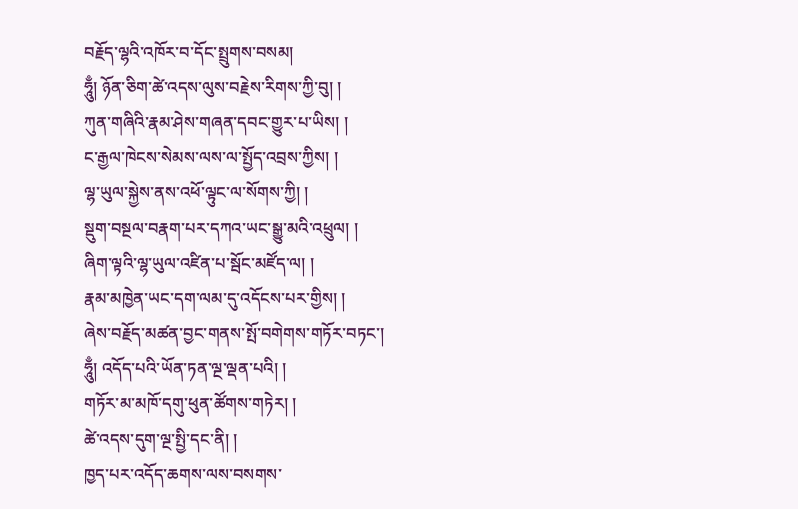བརྗོད་ལྷའི་འཁོར་བ་དོང་སྤྲུགས་བསམ།
ཧཱུྃ། ཉོན་ཅིག་ཚེ་འདས་ལུས་བརྗེས་རིགས་ཀྱི་བུ། །
ཀུན་གཞིའི་རྣམ་ཤེས་གཞན་དབང་གྱུར་པ་ཡིས། །
ང་རྒྱལ་ཁེངས་སེམས་ལས་ལ་སྤྱོད་འབྲས་ཀྱིས། །
ལྷ་ཡུལ་སྐྱེས་ནས་འཕོ་ལྟུང་ལ་སོགས་ཀྱི། །
སྡུག་བསྔལ་བརྣག་པར་དཀའ་ཡང་སྒྱུ་མའི་འཕྲུལ། །
ཞིག་ལྟའི་ལྷ་ཡུལ་འཛིན་པ་སྦོང་མཛོད་ལ། །
རྣམ་མཁྱེན་ཡང་དག་ལམ་དུ་འདོངས་པར་གྱིས། །
ཞེས་བརྗོད་མཚན་བྱང་གནས་སྤོ་བགེགས་གཏོར་བཏང་།
ཧཱུྃ། འདོད་པའི་ཡོན་ཏན་ལྔ་ལྡན་པའི། །
གཏོར་མ་མཁོ་དགུ་ཕུན་ཚོགས་གཏེར། །
ཚེ་འདས་དུག་ལྔ་སྤྱི་དང་ནི། །
ཁྱད་པར་འདོད་ཆགས་ལས་བསགས་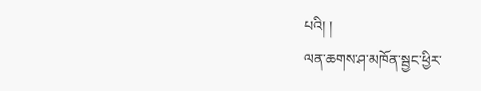པའི། །
ལན་ཆགས་ཤ་མཁོན་སྦྱང་ཕྱིར་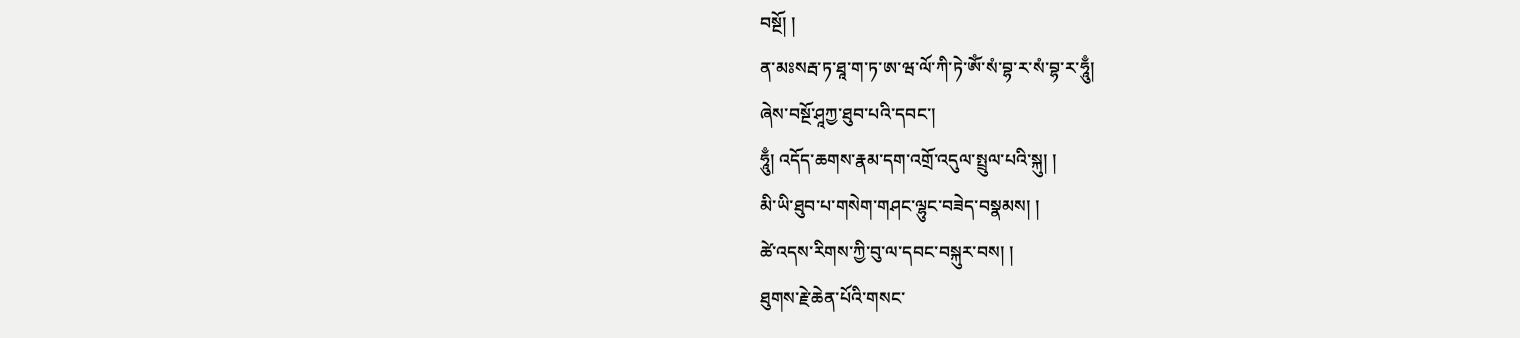བསྔོ། །
ན་མཿསརྦ་ཏ་ཐཱ་ག་ཏ་ཨ་ཝ་ལོ་ཀི་ཏེ་ཨོཾ་སཾ་བྷ་ར་སཾ་བྷ་ར་ཧཱུྃ།
ཞེས་བསྔོ་ཤཱཀྱ་ཐུབ་པའི་དབང་།
ཧཱུྃ། འདོད་ཆགས་རྣམ་དག་འགྲོ་འདུལ་སྤྲུལ་པའི་སྐུ། །
མི་ཡི་ཐུབ་པ་གསེག་གཤང་ལྷུང་བཟེད་བསྣམས། །
ཚེ་འདས་རིགས་ཀྱི་བུ་ལ་དབང་བསྐུར་བས། །
ཐུགས་རྗེ་ཆེན་པོའི་གསང་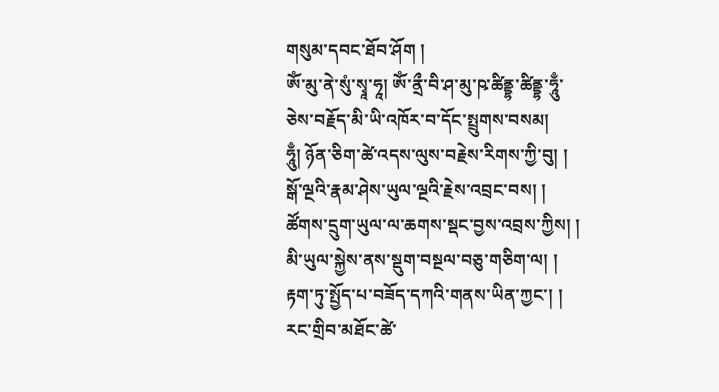གསུམ་དབང་ཐོབ་ཤོག །
ཨོཾ་མུ་ནེ་སུཾ་སྭཱ་ཧཱ། ཨོཾ་ནྲྀ་བི་ཤ་མུ་ཥ་ཚིནྡྷ་ཚིནྡྷ་ཧཱུྃ་
ཅེས་བརྗོད་མི་ཡི་འཁོར་བ་དོང་སྤྲུགས་བསམ།
ཧཱུྃ། ཉོན་ཅིག་ཚེ་འདས་ལུས་བརྗེས་རིགས་ཀྱི་བུ། །
སྒོ་ལྔའི་རྣམ་ཤེས་ཡུལ་ལྔའི་རྗེས་འབྲང་བས། །
ཚོགས་དྲུག་ཡུལ་ལ་ཆགས་སྡང་བྱས་འབྲས་ཀྱིས། །
མི་ཡུལ་སྐྱེས་ནས་སྡུག་བསྔལ་བཅུ་གཅིག་ལ། །
རྟག་ཏུ་སྤྱོད་པ་བཟོད་དཀའི་གནས་ཡིན་ཀྱང་། །
རང་གྲིབ་མཐོང་ཚེ་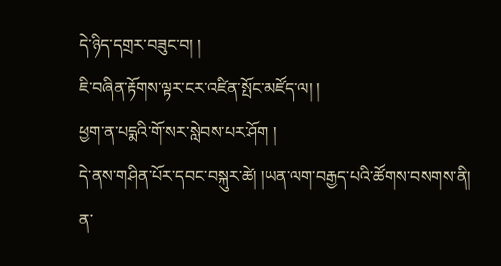དེ་ཉིད་དགྲར་བཟུང་བ། །
ཇི་བཞིན་རྟོགས་ལྟར་ངར་འཛིན་སྤོང་མཛོད་ལ། །
ཕྱག་ན་པདྨའི་གོ་སར་སླེབས་པར་ཤོག །
དེ་ནས་གཤིན་པོར་དབང་བསྐུར་ཚེ། །ཡན་ལག་བརྒྱད་པའི་ཚོགས་བསགས་ནི།
ན་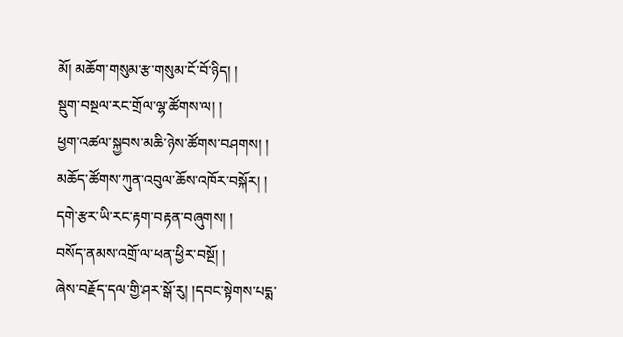མོ། མཆོག་གསུམ་རྩ་གསུམ་ངོ་བོ་ཉིད། །
སྡུག་བསྔལ་རང་གྲོལ་ལྷ་ཚོགས་ལ། །
ཕྱག་འཚལ་སྐྱབས་མཆི་ཉེས་ཚོགས་བཤགས། །
མཆོད་ཚོགས་ཀུན་འབུལ་ཆོས་འཁོར་བསྐོར། །
དགེ་རྩར་ཡི་རང་རྟག་བརྟན་བཞུགས། །
བསོད་ནམས་འགྲོ་ལ་ཕན་ཕྱིར་བསྔོ། །
ཞེས་བརྗོད་དལ་གྱི་ཤར་སྒོ་རུ། །དབང་སྟེགས་པདྨ་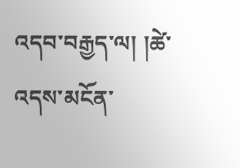འདབ་བརྒྱད་ལ། །ཚེ་འདས་མངོན་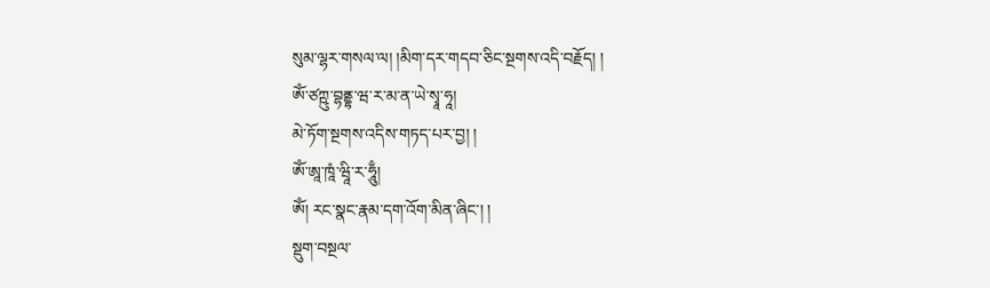སུམ་ལྷར་གསལ་ལ། །མིག་དར་གདབ་ཅིང་སྔགས་འདི་བརྗོད། །
ཨོཾ་ཙཀྵུ་བྷནྡྷ་ཝ་ར་མ་ན་ཡེ་སྭཱ་ཧཱ།
མེ་ཏོག་སྔགས་འདིས་གཏད་པར་བྱ། །
ཨོཾ་ཨཱ་ཁཱཾ་ཝཱི་ར་ཧཱུྃ།
ཨོཾ། རང་སྣང་རྣམ་དག་འོག་མིན་ཞིང་། །
སྡུག་བསྔལ་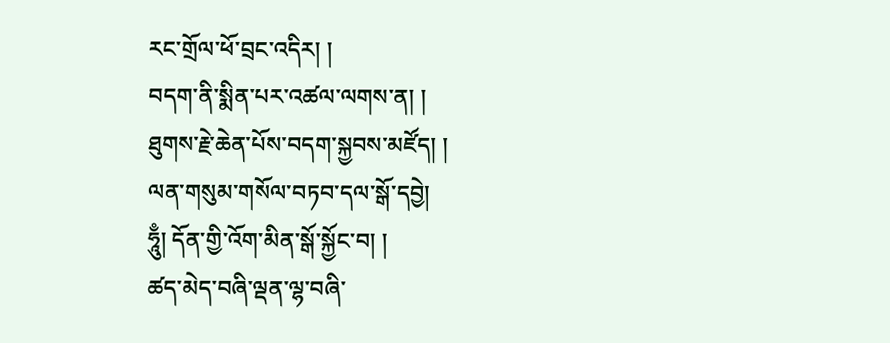རང་གྲོལ་ཕོ་བྲང་འདིར། །
བདག་ནི་སྨིན་པར་འཚལ་ལགས་ན། །
ཐུགས་རྗེ་ཆེན་པོས་བདག་སྐྱབས་མཛོད། །
ལན་གསུམ་གསོལ་བཏབ་དལ་སྒོ་དབྱེ།
ཧཱུྃ། དོན་གྱི་འོག་མིན་སྒོ་སྐྱོང་བ། །
ཚད་མེད་བཞི་ལྡན་ལྷ་བཞི་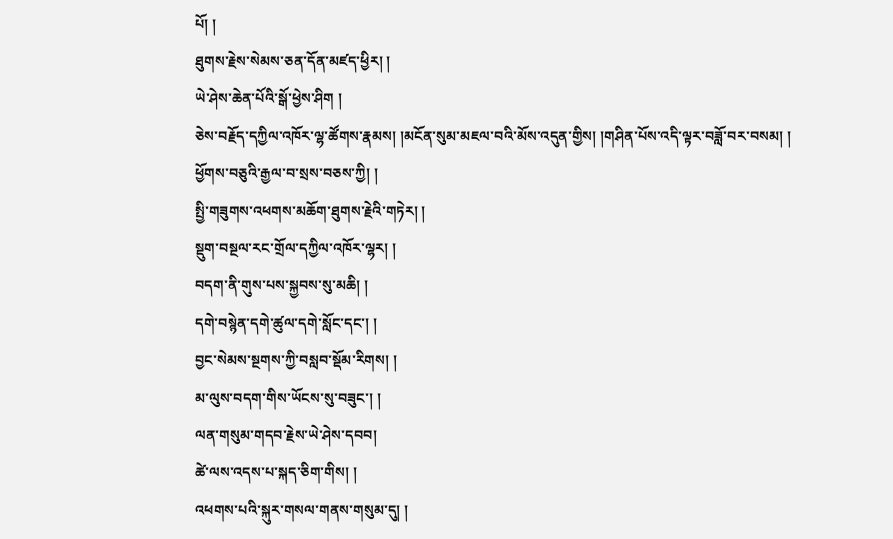པོ། །
ཐུགས་རྗེས་སེམས་ཅན་དོན་མཛད་ཕྱིར། །
ཡེ་ཤེས་ཆེན་པོའི་སྒོ་ཕྱེས་ཤིག །
ཅེས་བརྗོད་དཀྱིལ་འཁོར་ལྷ་ཚོགས་རྣམས། །མངོན་སུམ་མཇལ་བའི་མོས་འདུན་གྱིས། །གཤིན་པོས་འདི་ལྟར་བཟློ་བར་བསམ། །
ཕྱོགས་བཅུའི་རྒྱལ་བ་སྲས་བཅས་ཀྱི། །
སྤྱི་གཟུགས་འཕགས་མཆོག་ཐུགས་རྗེའི་གཏེར། །
སྡུག་བསྔལ་རང་གྲོལ་དཀྱིལ་འཁོར་ལྷར། །
བདག་ནི་གུས་པས་སྐྱབས་སུ་མཆི། །
དགེ་བསྙེན་དགེ་ཚུལ་དགེ་སློང་དང་། །
བྱང་སེམས་སྔགས་ཀྱི་བསླབ་སྡོམ་རིགས། །
མ་ལུས་བདག་གིས་ཡོངས་སུ་བཟུང་། །
ལན་གསུམ་གདབ་རྗེས་ཡེ་ཤེས་དབབ།
ཚེ་ལས་འདས་པ་སྐད་ཅིག་གིས། །
འཕགས་པའི་སྐུར་གསལ་གནས་གསུམ་དུ། །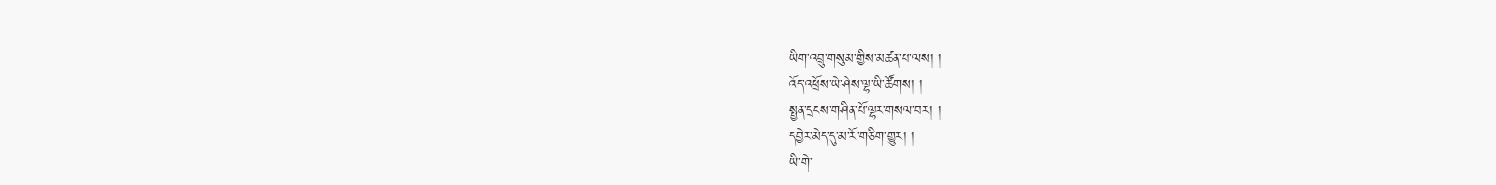ཡིག་འབྲུ་གསུམ་གྱིས་མཚན་པ་ལས། །
འོད་འཕྲོས་ཡེ་ཤེས་ལྷ་ཡི་ཚོགས། །
སྤྱན་དྲངས་གཤིན་པོ་ལྷར་གསལ་བར། །
དབྱེར་མེད་དུ་མ་རོ་གཅིག་གྱུར། །
ཡི་གེ་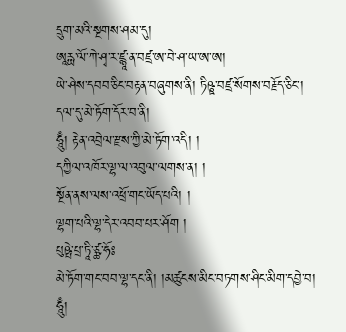དྲུག་མའི་སྔགས་ཤམ་དུ།
ཨཱརྻ་ལོ་ཀེ་ཤྭ་ར་ཛྙཱ་ན་བཛྲ་ཨ་བེ་ཤ་ཡ་ཨ་ཨ།
ཡེ་ཤེས་དབབ་ཅིང་བརྟན་བཞུགས་ནི། ཏིཥྛ་བཛྲ་སོགས་བརྗོད་ཅིང་།
དལ་དུ་མེ་ཏོག་དོར་བ་ནི།
ཧཱུྃ། རྟེན་འབྲེལ་རྫས་ཀྱི་མེ་ཏོག་འདི། །
དཀྱིལ་འཁོར་ལྷ་ལ་འབུལ་ལགས་ན། །
སྔོན་ནས་ལས་འཕྲོ་གང་ཡོད་པའི། །
ལྷག་པའི་ལྷ་དེར་འབབ་པར་ཤོག །
པུཥྤེ་པྲ་ཏཱི་ཙྪ་ཧོཿ
མེ་ཏོག་གང་བབ་ལྷ་དང་ནི། །མཚུངས་མིང་བཏགས་ཤིང་མིག་དབྱེ་བ།
ཧཱུྃ།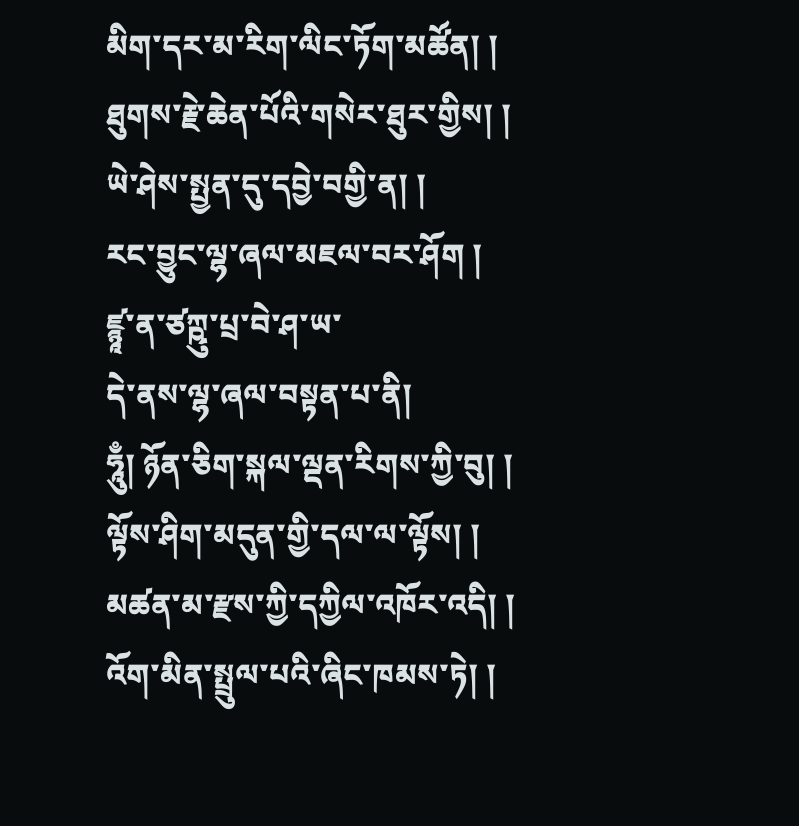མིག་དར་མ་རིག་ལིང་ཏོག་མཚོན། །
ཐུགས་རྗེ་ཆེན་པོའི་གསེར་ཐུར་གྱིས། །
ཡེ་ཤེས་སྤྱན་དུ་དབྱེ་བགྱི་ན། །
རང་བྱུང་ལྷ་ཞལ་མཇལ་བར་ཤོག །
ཛྙཱ་ན་ཙཀྵུ་པྲ་བེ་ཤ་ཡ་
དེ་ནས་ལྷ་ཞལ་བསྟན་པ་ནི།
ཧཱུྃ། ཉོན་ཅིག་སྐལ་ལྡན་རིགས་ཀྱི་བུ། །
ལྟོས་ཤིག་མདུན་གྱི་དལ་ལ་ལྟོས། །
མཚན་མ་རྫས་ཀྱི་དཀྱིལ་འཁོར་འདི། །
འོག་མིན་སྤྲུལ་པའི་ཞིང་ཁམས་ཏེ། །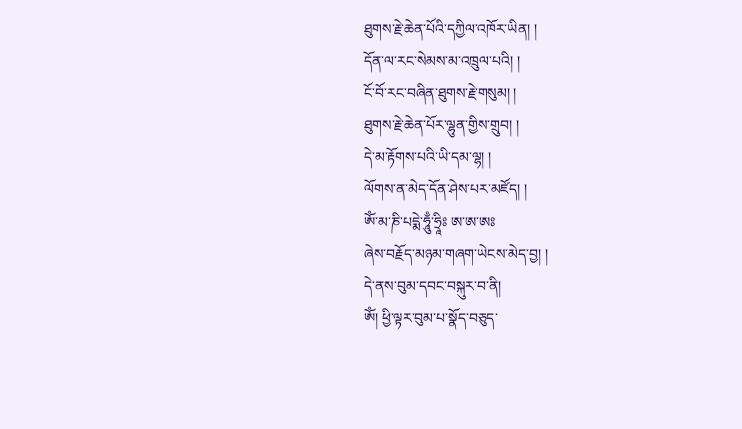ཐུགས་རྗེ་ཆེན་པོའི་དཀྱིལ་འཁོར་ཡིན། །
དོན་ལ་རང་སེམས་མ་འཁྲུལ་པའི། །
ངོ་བོ་རང་བཞིན་ཐུགས་རྗེ་གསུམ། །
ཐུགས་རྗེ་ཆེན་པོར་ལྷུན་གྱིས་གྲུབ། །
དེ་མ་རྟོགས་པའི་ཡི་དམ་ལྷ། །
ལོགས་ན་མེད་དོན་ཤེས་པར་མཛོད། །
ཨོཾ་མ་ཎི་པདྨེ་ཧཱུྃ་ཧྲཱིཿ ཨ་ཨ་ཨཿ
ཞེས་བརྗོད་མཉམ་གཞག་ཡེངས་མེད་བྱ། །
དེ་ནས་བུམ་དབང་བསྐུར་བ་ནི།
ཨོཾ། ཕྱི་ལྟར་བུམ་པ་སྣོད་བཅུད་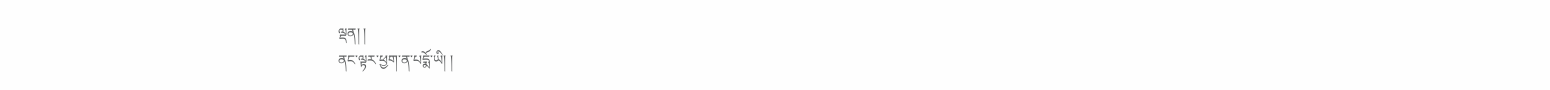ལྡན། །
ནང་ལྟར་ཕྱག་ན་པདྨོ་ཡི། །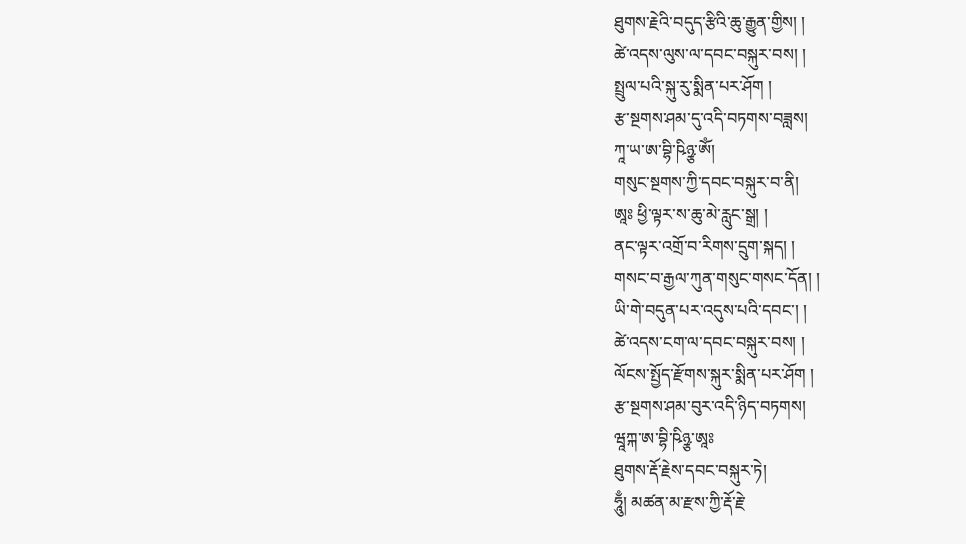ཐུགས་རྗེའི་བདུད་རྩིའི་ཆུ་རྒྱུན་གྱིས། །
ཚེ་འདས་ལུས་ལ་དབང་བསྐུར་བས། །
སྤྲུལ་པའི་སྐུ་རུ་སྨིན་པར་ཤོག །
རྩ་སྔགས་ཤམ་དུ་འདི་བཏགས་བཟླས།
ཀཱ་ཡ་ཨ་བྷི་ཥིཉྩ་ཨོཾ།
གསུང་སྔགས་ཀྱི་དབང་བསྐུར་བ་ནི།
ཨཱཿ ཕྱི་ལྟར་ས་ཆུ་མེ་རླུང་སྒྲ། །
ནང་ལྟར་འགྲོ་བ་རིགས་དྲུག་སྐད། །
གསང་བ་རྒྱལ་ཀུན་གསུང་གསང་དོན། །
ཡི་གེ་བདུན་པར་འདུས་པའི་དབང་། །
ཚེ་འདས་ངག་ལ་དབང་བསྐུར་བས། །
ལོངས་སྤྱོད་རྫོགས་སྐུར་སྨིན་པར་ཤོག །
རྩ་སྔགས་ཤམ་བུར་འདི་ཉིད་བཏགས།
ཝཱཀྐ་ཨ་བྷི་ཥིཉྩ་ཨཱཿ
ཐུགས་རྡོ་རྗེས་དབང་བསྐུར་ཏེ།
ཧཱུྃ། མཚན་མ་རྫས་ཀྱི་རྡོ་རྗེ་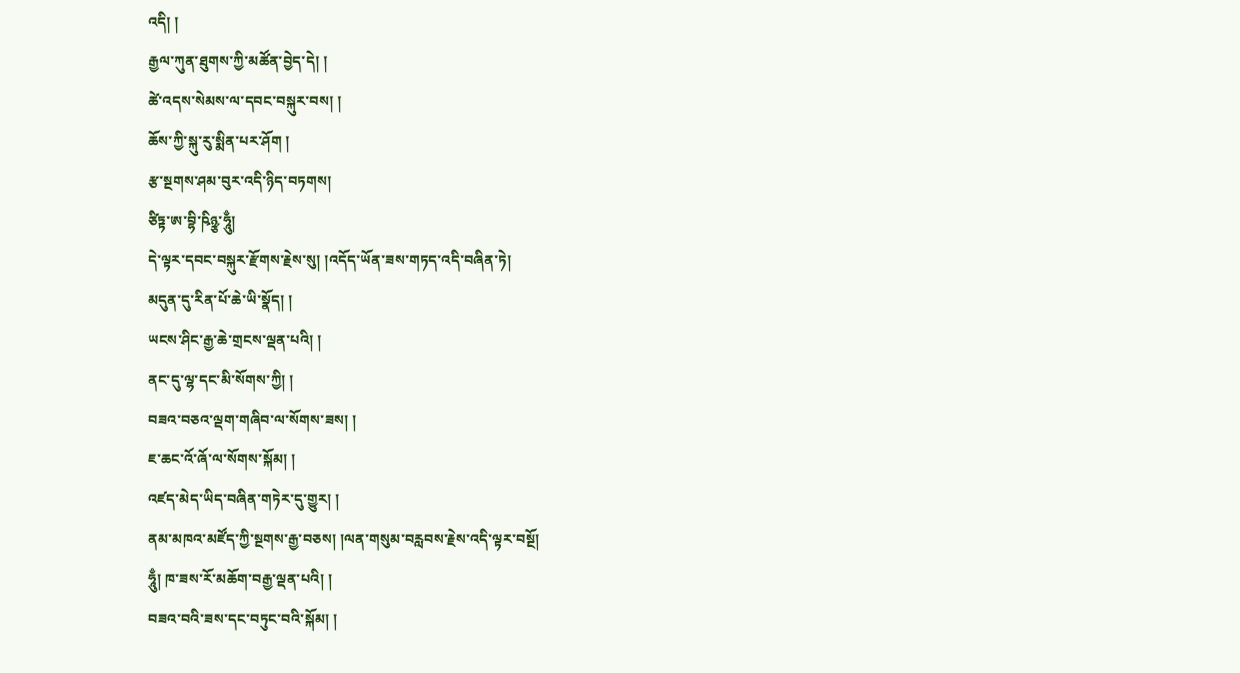འདི། །
རྒྱལ་ཀུན་ཐུགས་ཀྱི་མཚོན་བྱེད་དེ། །
ཚེ་འདས་སེམས་ལ་དབང་བསྐུར་བས། །
ཆོས་ཀྱི་སྐུ་རུ་སྨིན་པར་ཤོག །
རྩ་སྔགས་ཤམ་བུར་འདི་ཉིད་བཏགས།
ཙིཏྟ་ཨ་བྷི་ཥིཉྩ་ཧཱུྃ།
དེ་ལྟར་དབང་བསྐུར་རྫོགས་རྗེས་སུ། །འདོད་ཡོན་ཟས་གཏད་འདི་བཞིན་ཏེ།
མདུན་དུ་རིན་པོ་ཆེ་ཡི་སྣོད། །
ཡངས་ཤིང་རྒྱ་ཆེ་གྲངས་ལྡན་པའི། །
ནང་དུ་ལྷ་དང་མི་སོགས་ཀྱི། །
བཟའ་བཅའ་ལྡག་གཞིབ་ལ་སོགས་ཟས། །
ཇ་ཆང་འོ་ཞོ་ལ་སོགས་སྐོམ། །
འཛད་མེད་ཡིད་བཞིན་གཏེར་དུ་གྱུར། །
ནམ་མཁའ་མཛོད་ཀྱི་སྔགས་རྒྱ་བཅས། །ལན་གསུམ་བརླབས་རྗེས་འདི་ལྟར་བསྔོ།
ཧཱུྃ། ཁ་ཟས་རོ་མཆོག་བརྒྱ་ལྡན་པའི། །
བཟའ་བའི་ཟས་དང་བཏུང་བའི་སྐོམ། །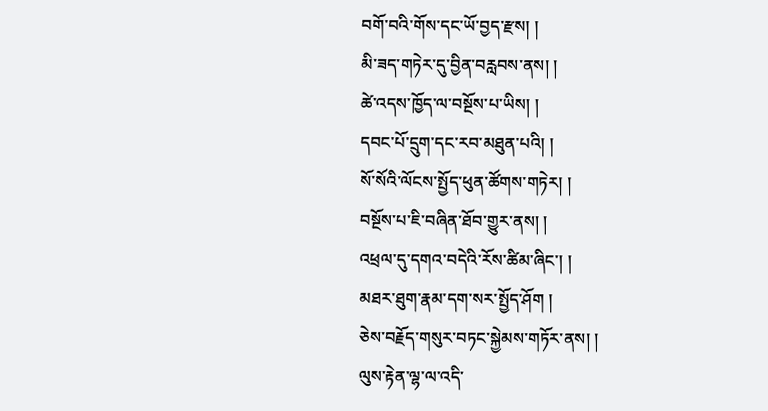བགོ་བའི་གོས་དང་ཡོ་བྱད་རྫས། །
མི་ཟད་གཏེར་དུ་བྱིན་བརླབས་ནས། །
ཚེ་འདས་ཁྱོད་ལ་བསྔོས་པ་ཡིས། །
དབང་པོ་དྲུག་དང་རབ་མཐུན་པའི། །
སོ་སོའི་ལོངས་སྤྱོད་ཕུན་ཚོགས་གཏེར། །
བསྔོས་པ་ཇི་བཞིན་ཐོབ་གྱུར་ནས། །
འཕྲལ་དུ་དགའ་བདེའི་རོས་ཚིམ་ཞིང་། །
མཐར་ཐུག་རྣམ་དག་སར་སྤྱོད་ཤོག །
ཅེས་བརྗོད་གསུར་བཏང་སྐྱེམས་གཏོར་ནས། །
ལུས་རྟེན་ལྷ་ལ་འདི་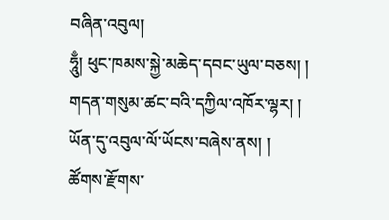བཞིན་འབུལ།
ཧཱུྃ། ཕུང་ཁམས་སྐྱེ་མཆེད་དབང་ཡུལ་བཅས། །
གདན་གསུམ་ཚང་བའི་དཀྱིལ་འཁོར་ལྷར། །
ཡོན་དུ་འབུལ་ལོ་ཡོངས་བཞེས་ནས། །
ཚོགས་རྫོགས་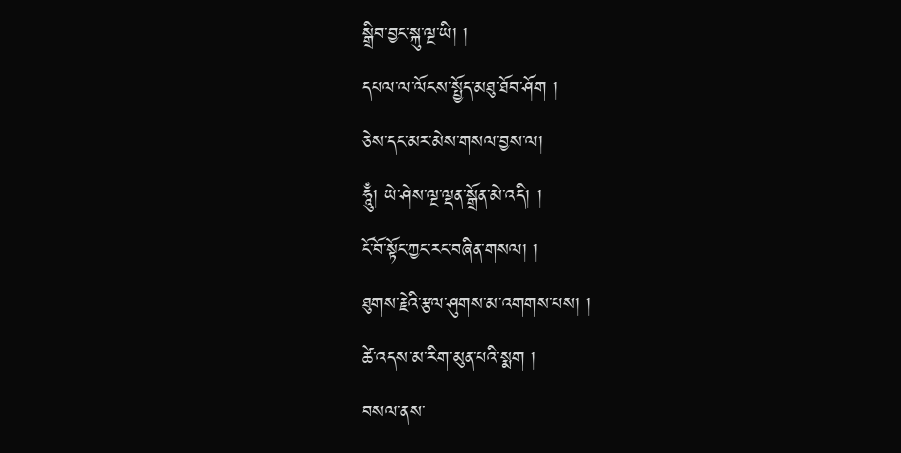སྒྲིབ་བྱང་སྐུ་ལྔ་ཡི། །
དཔལ་ལ་ལོངས་སྤྱོད་མཐུ་ཐོབ་ཤོག །
ཅེས་དང་མར་མེས་གསལ་བྱས་ལ།
ཧཱུྃ། ཡེ་ཤེས་ལྔ་ལྡན་སྒྲོན་མེ་འདི། །
ངོ་བོ་སྟོང་ཀྱང་རང་བཞིན་གསལ། །
ཐུགས་རྗེའི་རྩལ་ཤུགས་མ་འགགས་པས། །
ཚེ་འདས་མ་རིག་མུན་པའི་སྨག །
བསལ་ནས་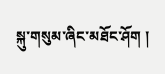སྐུ་གསུམ་ཞིང་མཐོང་ཤོག །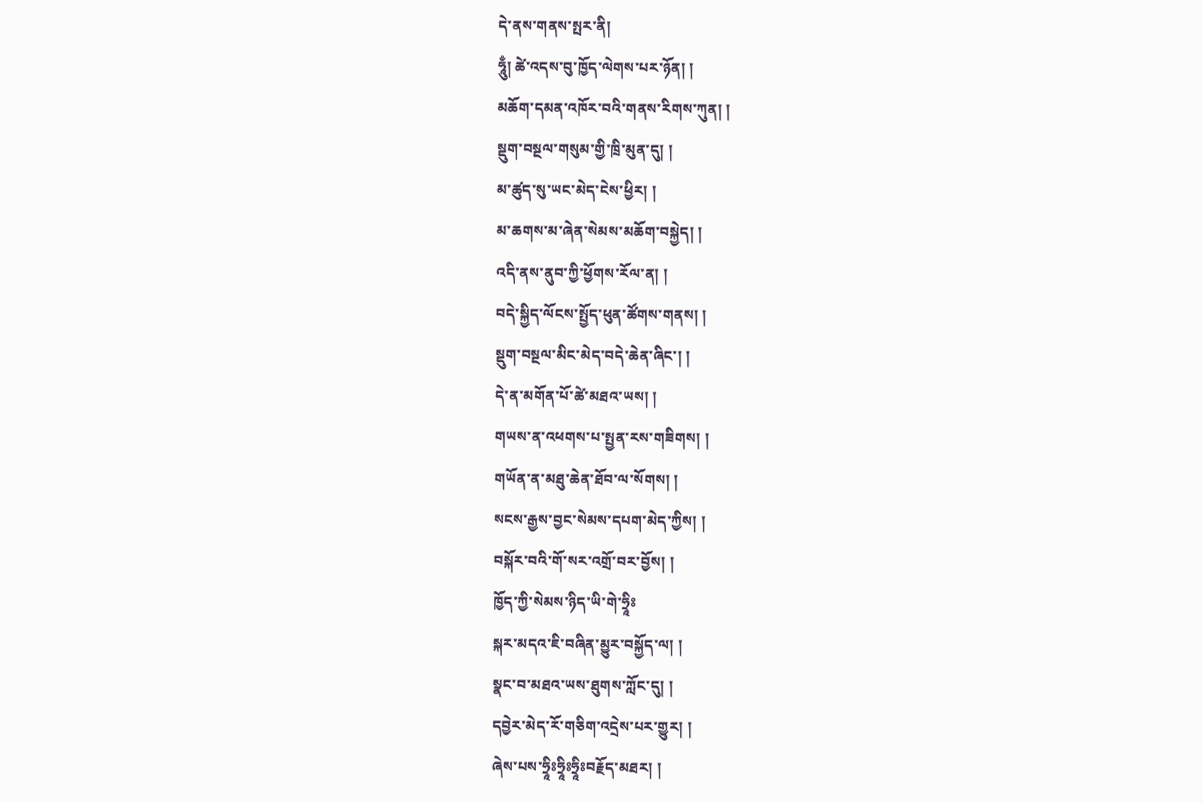དེ་ནས་གནས་སྤར་ནི།
ཧཱུྃ། ཚེ་འདས་བུ་ཁྱོད་ལེགས་པར་ཉོན། །
མཆོག་དམན་འཁོར་བའི་གནས་རིགས་ཀུན། །
སྡུག་བསྔལ་གསུམ་གྱི་ཁྲི་མུན་དུ། །
མ་ཚུད་སུ་ཡང་མེད་ངེས་ཕྱིར། །
མ་ཆགས་མ་ཞེན་སེམས་མཆོག་བསྐྱེད། །
འདི་ནས་ནུབ་ཀྱི་ཕྱོགས་རོལ་ན། །
བདེ་སྐྱིད་ལོངས་སྤྱོད་ཕུན་ཚོགས་གནས། །
སྡུག་བསྔལ་མིང་མེད་བདེ་ཆེན་ཞིང་། །
དེ་ན་མགོན་པོ་ཚེ་མཐའ་ཡས། །
གཡས་ན་འཕགས་པ་སྤྱན་རས་གཟིགས། །
གཡོན་ན་མཐུ་ཆེན་ཐོབ་ལ་སོགས། །
སངས་རྒྱས་བྱང་སེམས་དཔག་མེད་ཀྱིས། །
བསྐོར་བའི་གོ་སར་འགྲོ་བར་བྱོས། །
ཁྱོད་ཀྱི་སེམས་ཉིད་ཡི་གེ་ཧྲཱིཿ
སྐར་མདའ་ཇི་བཞིན་མྱུར་བསྐྱོད་ལ། །
སྣང་བ་མཐའ་ཡས་ཐུགས་ཀློང་དུ། །
དབྱེར་མེད་རོ་གཅིག་འདྲེས་པར་གྱུར། །
ཞེས་པས་ཧྲཱིཿཧྲཱིཿཧྲཱིཿབརྗོད་མཐར། །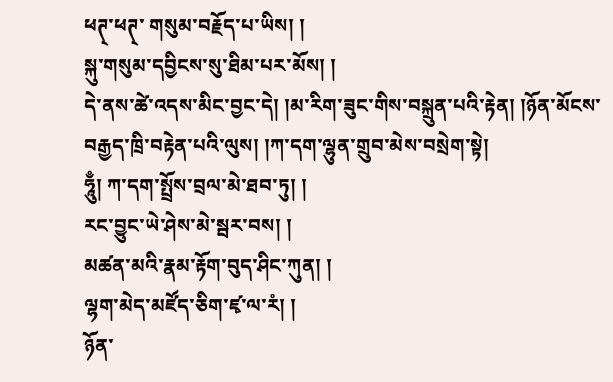ཕཊ྄་ཕཊ྄་ གསུམ་བརྗོད་པ་ཡིས། །
སྐུ་གསུམ་དབྱིངས་སུ་ཐིམ་པར་མོས། །
དེ་ནས་ཚེ་འདས་མིང་བྱང་དེ། །མ་རིག་ཟུང་གིས་བསྐྲུན་པའི་རྟེན། །ཉོན་མོངས་བརྒྱད་ཁྲི་བརྟེན་པའི་ལུས། །ཀ་དག་ལྷུན་གྲུབ་མེས་བསྲེག་སྟེ།
ཧཱུྃ། ཀ་དག་སྤྲོས་བྲལ་མེ་ཐབ་ཏུ། །
རང་བྱུང་ཡེ་ཤེས་མེ་སྦར་བས། །
མཚན་མའི་རྣམ་རྟོག་བུད་ཤིང་ཀུན། །
ལྷག་མེད་མཛོད་ཅིག་ཛྭ་ལ་རཾ། །
ཉོན་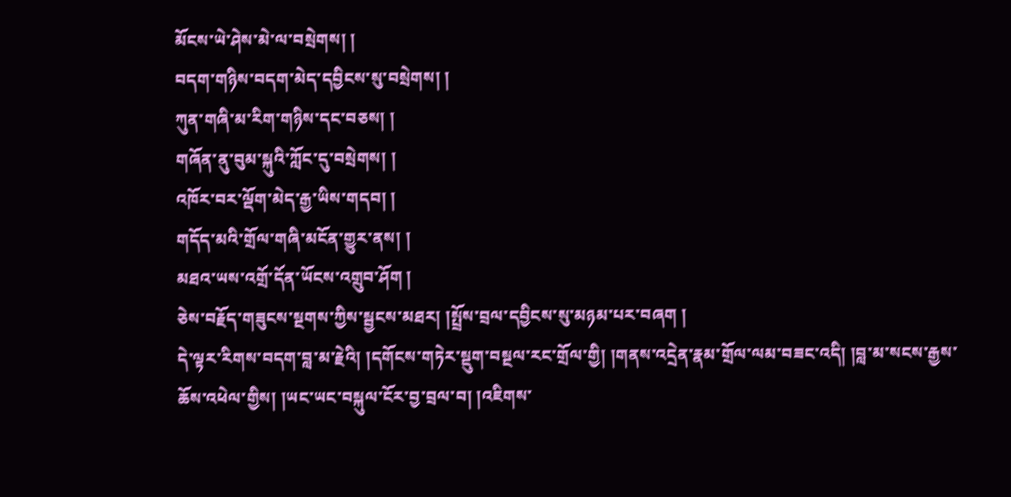མོངས་ཡེ་ཤེས་མེ་ལ་བསྲེགས། །
བདག་གཉིས་བདག་མེད་དབྱིངས་སུ་བསྲེགས། །
ཀུན་གཞི་མ་རིག་གཉིས་དང་བཅས། །
གཞོན་ནུ་བུམ་སྐུའི་ཀློང་དུ་བསྲེགས། །
འཁོར་བར་ལྡོག་མེད་རྒྱ་ཡིས་གདབ། །
གདོད་མའི་གྲོལ་གཞི་མངོན་གྱུར་ནས། །
མཐའ་ཡས་འགྲོ་དོན་ཡོངས་འགྲུབ་ཤོག །
ཅེས་བརྗོད་གཟུངས་སྔགས་ཀྱིས་སྦྱངས་མཐར། །སྤྲོས་བྲལ་དབྱིངས་སུ་མཉམ་པར་བཞག །
དེ་ལྟར་རིགས་བདག་བླ་མ་རྗེའི། །དགོངས་གཏེར་སྡུག་བསྔལ་རང་གྲོལ་གྱི། །གནས་འདྲེན་རྣམ་གྲོལ་ལམ་བཟང་འདི། །བླ་མ་སངས་རྒྱས་ཆོས་འཕེལ་གྱིས། །ཡང་ཡང་བསྐུལ་ངོར་བྱ་བྲལ་བ། །འཇིགས་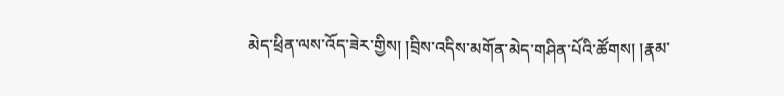མེད་ཕྲིན་ལས་འོད་ཟེར་གྱིས། །བྲིས་འདིས་མགོན་མེད་གཤིན་པོའི་ཚོགས། །རྣམ་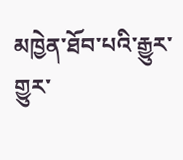མཁྱེན་ཐོབ་པའི་རྒྱུར་གྱུར་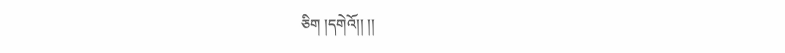ཅིག །དགེའོ།། །།